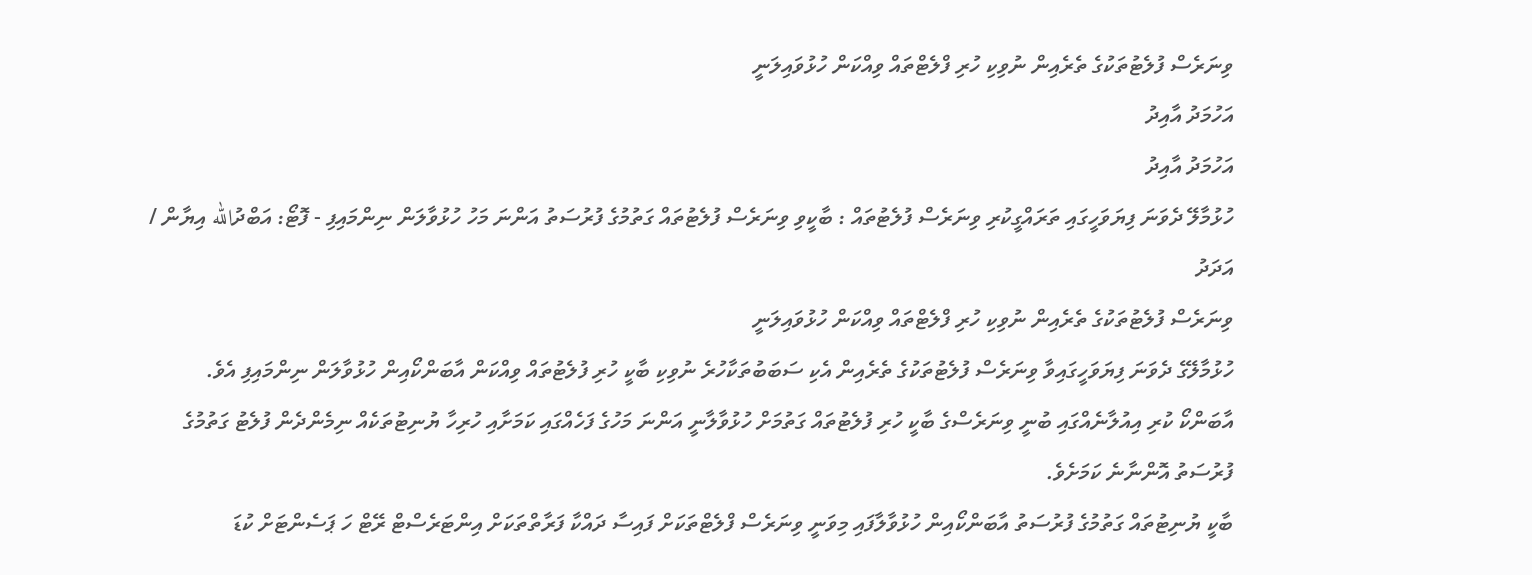ވިނަރެސް ފުލެޓުތަކުގެ ތެރެއިން ނުވިކި ހުރި ފްލެޓްތައް ވިއްކަން ހުޅުވައިލަނީ
އަހުމަދު އާއިދު
އަހުމަދު އާއިދު
ހުޅުމާލޭ ދެވަނަ ފިޔަވަހީގައި ތަރައްގީކުރި ވިނަރެސް ފުލެޓުތައް : ބާކީވި ވިނަރެސް ފުލެޓުތައް ގަތުމުގެ ފުރުސަތު އަންނަ މަހު ހުޅުވާލަން ނިންމައިފި - ފޮޓޯ: އަބްދުالله އިޔާން / އަދަދު
ވިނަރެސް ފުލެޓުތަކުގެ ތެރެއިން ނުވިކި ހުރި ފްލެޓްތައް ވިއްކަން ހުޅުވައިލަނީ
ހުޅުމާލޭގެ ދެވަނަ ފިޔަވަހީގައިވާ ވިނަރެސް ފުލެޓުތަކުގެ ތެރެއިން އެކި ސަބަބުތަކާހުރެ ނުވިކި ބާކީ ހުރި ފުލެޓުތައް ވިއްކަން އާބަންކޯއިން ހުޅުވާލަން ނިންމައިފި އެވެ.
އާބަންކޯ ކުރި އިއުލާނެއްގައި ބުނީ ވިނަރެސްގެ ބާކީ ހުރި ފުލެޓުތައް ގަތުމަށް ހުޅުވާލާނީ އަންނަ މަހުގެ ފަހެއްގައި ކަމަށާއި ހުރިހާ ޔުނިޓުތަކެއް ނިމެންދެން ފުލެޓު ގަތުމުގެ ފުރުސަތު އޮންނާނެ ކަމަށެވެ.
ބާކީ ޔުނިޓުތައް ގަތުމުގެ ފުރުސަތު އާބަންކޯއިން ހުޅުވާލާފައި މިވަނީ ވިނަރެސް ފްލެޓްތަކަށް ފައިސާ ދައްކާ ފަރާތްތަކަށް އިންޓަރެސްޓް ރޭޓް ހަ ޕަސެންޓަށް ކުޑަ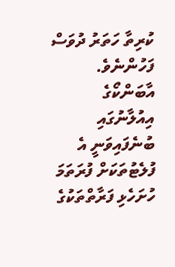ކުރިތާ ހަތަރު ދުވަސް ފަހުންނެވެ.
އާބަންކޯގެ އިއުލާނުގައި ބުނެފައިވަނީ އެ ފުލެޓުތަކަށް ފުރަތަމަ ހުށަހެޅި ފަރާތްތަކުގެ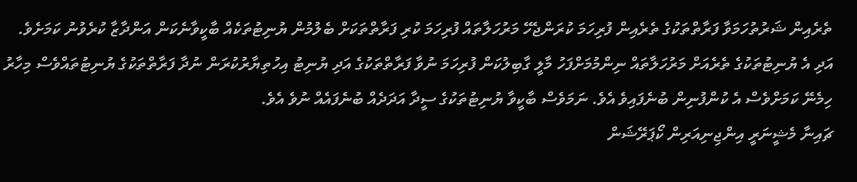ތެރެއިން ޝަރުތުހަމަވާ ފަރާތްތަކުގެ ތެރެއިން ފުރިހަމަ ކުރަންޖެހޭ މަރުހަލާތައް ފުރިހަމަ ކުރި ފަރާތްތަކަށް ބެލުމުން ޔުނިޓުތަކެއް ބާކީވާނެކަން އަންދާޒާ ކުރެވުނު ކަމަށެވެ.
އަދި އެ ޔުނިޓުތަކުގެ ތެރެއަށް މަރުހަލާތައް ނިންމުމަށްފަހު މާލީ ގާބިލުކަން ފުރިހަމަ ނުވާ ފަރާތްތަކުގެ އަދި ޔުނިޓު އިހުތިޔާރުކުރަން ނުދާ ފަރާތްތަކުގެ ޔުނިޓުތައްވެސް މިހާރު ހިމެނޭ ކަމަށްވެސް އެ ކުންފުނިން ބުނެފައިވެ އެވެ. ނަމަވެސް ބާކީވާ ޔުނިޓުތަކުގެ ސީދާ އަދަދެއް ބުނެފައެއް ނުވެ އެވެ.
ޗައިނާ މެޝީނަރީ އިންޖިނިއަރިން ކޯޕަރޭޝަން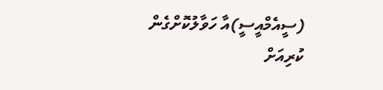(ސީއެމްއީސީ)އާ ހަވާލުކޮށްގެން ކުރިއަށް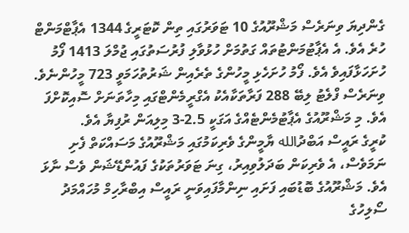ގެންދިޔަ ވިނަރެސް މަޝްރޫއުގެ 10 ޓަވަރުގައި ތިން ކޮޓަރީގެ 1344 އެޕާޓްމަންޓް ހުރެ އެވެ. އެ އެޕާޓުމަންޓުތައް ގަތުމަށް ހުޅުވާލި ފުރުސަތުގައި ޖުމްލަ 1413 ފޯމު ހުށަހަޅާފައިވެ އެވެ. ފޯމު ހުށަހެޅި މީހުންގެ ތެރެއިން ޝަރުތުހަމަވީ 723 މީހުންނެވެ.
ވިނަރެސް ފްލެޓު ލިބޭ 288 ފަރާތަކާއެކު އެގްރީމެންޓްގައި މިހާތަނަށް ސޮއިކޮށްފަ އެވެ. މި މަޝްރޫއުގެ އެޕާޓުމެންޓެއްގެ އަގަކީ 2.5-3 މިލިއަން ރުފިޔާ އެވެ.
ކުރީގެ ރައީސް އަބްދުالله ޔާމީންގެ ވެރިކަމުގައި މަޝްރޫއުގެ މަސައްކަތް ފެށި ނަމަވެސް، އެ ވެރިކަން ބަދަލުވިއިރު، ގިނަ ޓަވަރުތަކުގެ ފައުންޑޭޝަން ވެސް ނާޅަ އެވެ. މަޝްރޫއުގެ ބޮޑުބައި ފަށައި ނިންމާފައިވަނީ ރައީސް އިބްރާހިމް މުހައްމަދު ސޯލިހުގެ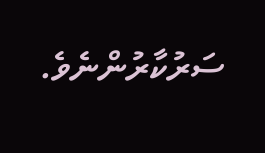ސަރުކާރުންނެވެ.